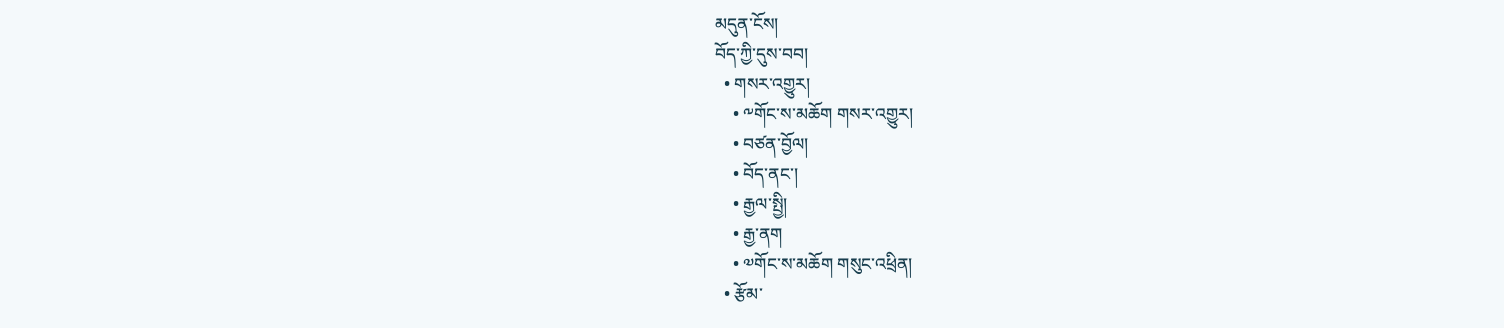མདུན་ངོས།
བོད་ཀྱི་དུས་བབ།
  • གསར་འགྱུར།
    • ༸གོང་ས་མཆོག གསར་འགྱུར།
    • བཙན་བྱོལ།
    • བོད་ནང་།
    • རྒྱལ་སྤྱི།
    • རྒྱ་ནག
    • ༧གོང་ས་མཆོག གསུང་འཕྲིན།
  • རྩོམ་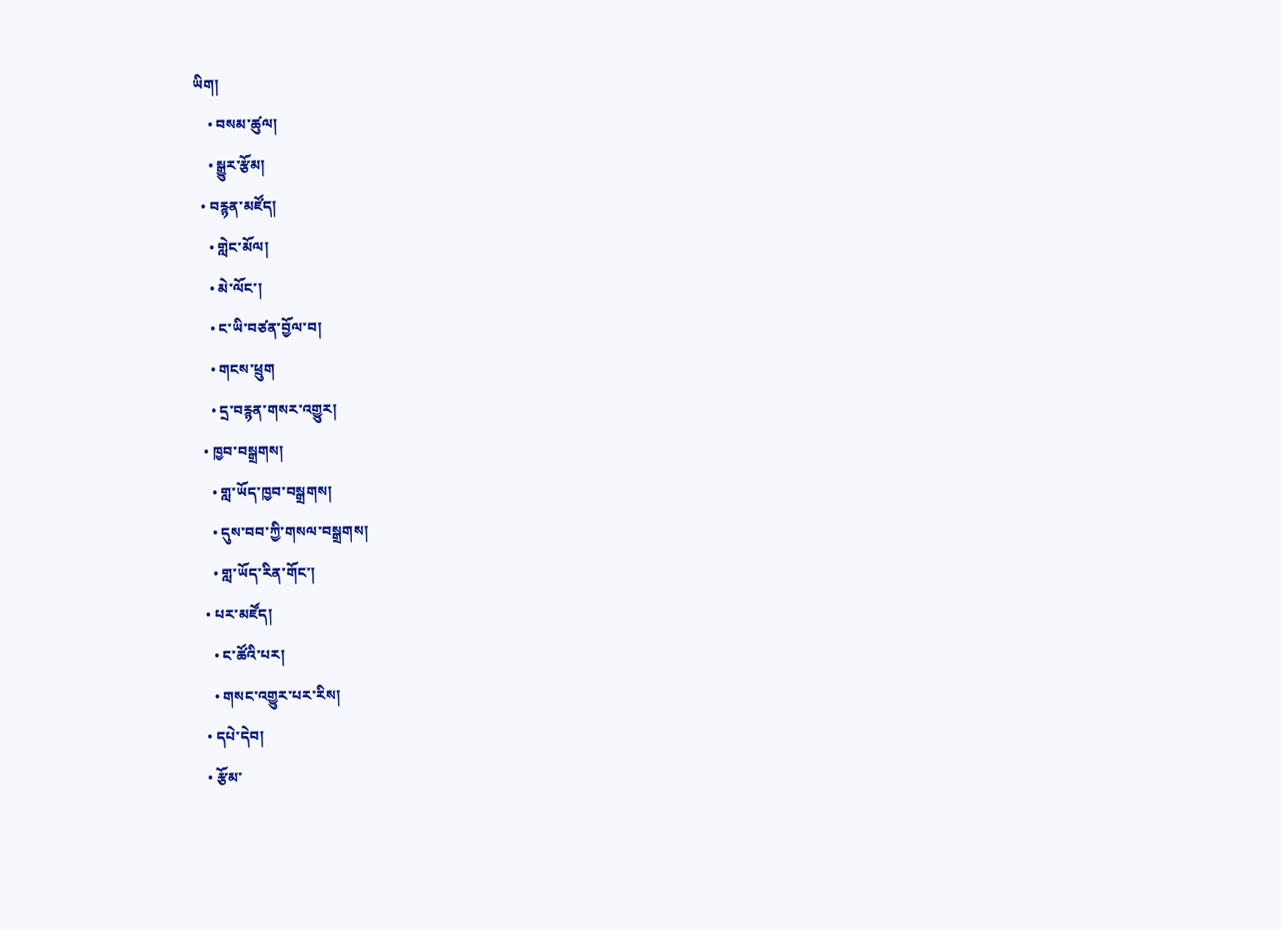ཡིག།
    • བསམ་ཚུལ།
    • སྒྱུར་རྩོམ།
  • བརྙན་མཛོད།
    • གླེང་མོལ།
    • མེ་ལོང་།
    • ང་ཡི་བཙན་བྱོལ་བ།
    • གངས་ཕྲུག
    • དྲ་བརྙན་གསར་འགྱུར།
  • ཁྱབ་བསྒྲགས།
    • གླ་ཡོད་ཁྱབ་བསྒྲགས།
    • དུས་བབ་ཀྱི་གསལ་བསྒྲགས།
    • གླ་ཡོད་རིན་གོང་།
  • པར་མཛོད།
    • ང་ཚོའི་པར།
    • གསང་འགྱུར་པར་རིས།
  • དཔེ་དེབ།
  • རྩོམ་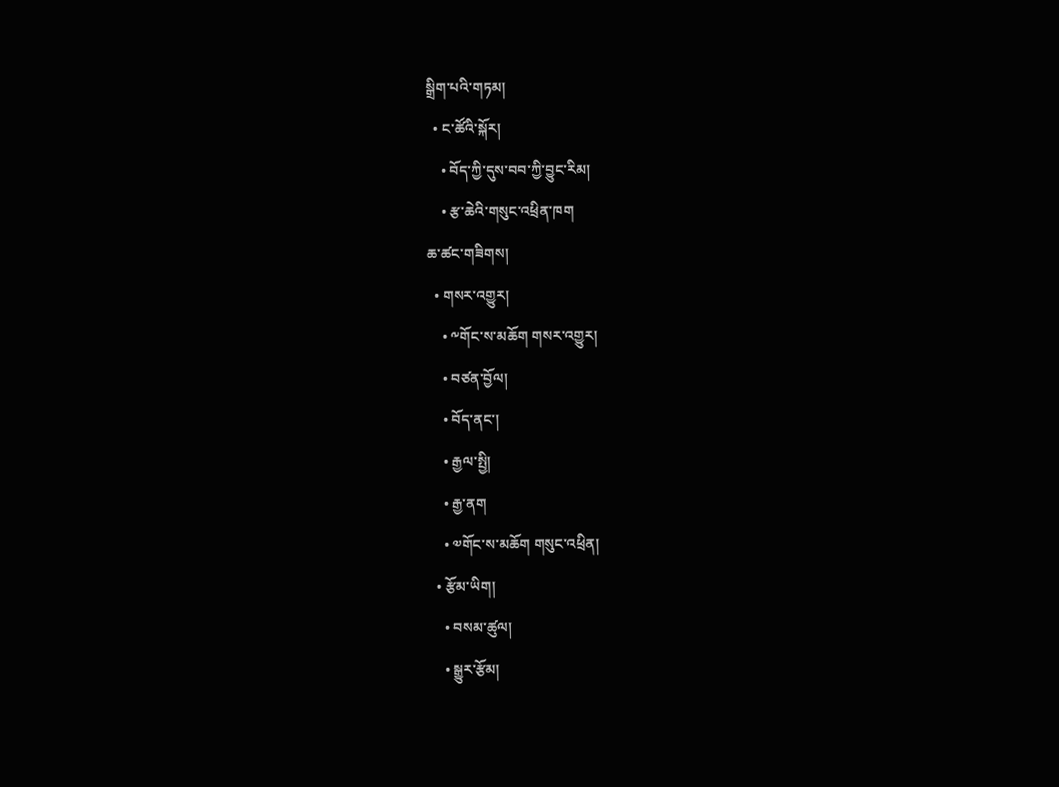སྒྲིག་པའི་གཏམ།
  • ང་ཚོའི་སྐོར།
    • བོད་ཀྱི་དུས་བབ་ཀྱི་བྱུང་རིམ།
    • རྩ་ཆེའི་གསུང་འཕྲིན་ཁག
ཆ་ཚང་གཟིགས།
  • གསར་འགྱུར།
    • ༸གོང་ས་མཆོག གསར་འགྱུར།
    • བཙན་བྱོལ།
    • བོད་ནང་།
    • རྒྱལ་སྤྱི།
    • རྒྱ་ནག
    • ༧གོང་ས་མཆོག གསུང་འཕྲིན།
  • རྩོམ་ཡིག།
    • བསམ་ཚུལ།
    • སྒྱུར་རྩོམ།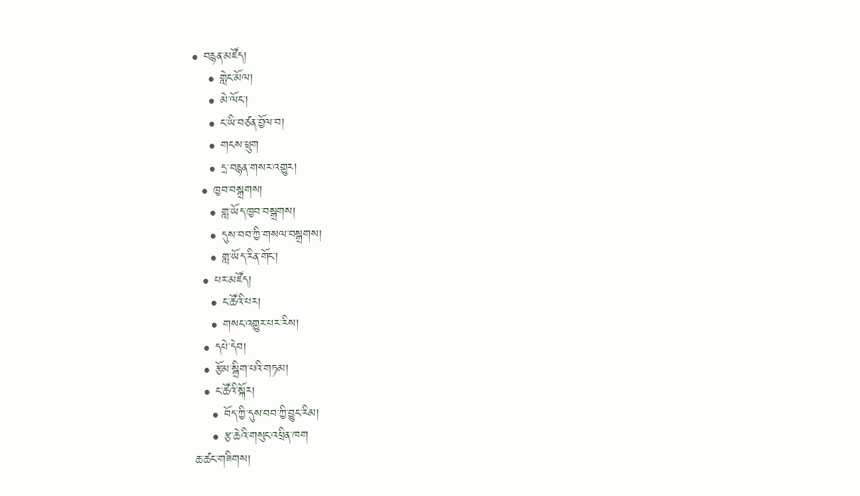• བརྙན་མཛོད།
    • གླེང་མོལ།
    • མེ་ལོང་།
    • ང་ཡི་བཙན་བྱོལ་བ།
    • གངས་ཕྲུག
    • དྲ་བརྙན་གསར་འགྱུར།
  • ཁྱབ་བསྒྲགས།
    • གླ་ཡོད་ཁྱབ་བསྒྲགས།
    • དུས་བབ་ཀྱི་གསལ་བསྒྲགས།
    • གླ་ཡོད་རིན་གོང་།
  • པར་མཛོད།
    • ང་ཚོའི་པར།
    • གསང་འགྱུར་པར་རིས།
  • དཔེ་དེབ།
  • རྩོམ་སྒྲིག་པའི་གཏམ།
  • ང་ཚོའི་སྐོར།
    • བོད་ཀྱི་དུས་བབ་ཀྱི་བྱུང་རིམ།
    • རྩ་ཆེའི་གསུང་འཕྲིན་ཁག
ཆ་ཚང་གཟིགས།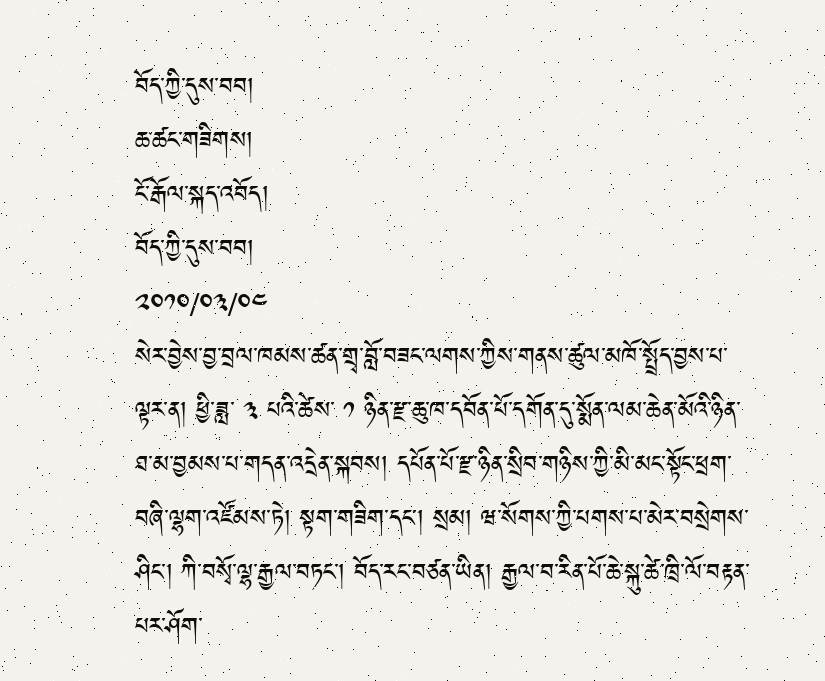བོད་ཀྱི་དུས་བབ།
ཆ་ཚང་གཟིགས།
ངོ་རྒོལ་སྐད་འབོད།
བོད་ཀྱི་དུས་བབ།
༢༠༡༠/༠༣/༠༤
སེར་བྱེས་བྱ་བྲལ་ཁམས་ཚན་གྲྭ་བློ་བཟང་ལགས་ཀྱིས་གནས་ཚུལ་མཁོ་སྤྲོད་བྱས་པ་ལྟར་ན། ཕྱི་ཟླ་ ༣ པའི་ཚེས་ ༡ ཉིན་རྫ་ཆུ་ཁ་དབོན་པོ་དགོན་དུ་སྨོན་ལམ་ཆེན་མོའི་ཉིན་ཐ་མ་བྱམས་པ་གདན་འདྲེན་སྐབས། དཔོན་པོ་རྫ་ཉིན་སྲིབ་གཉིས་ཀྱི་མི་མང་སྟོང་ཕྲག་བཞི་ལྷག་འཛོམས་ཏེ། སྟག་གཟིག་དང་། སྲམ། ཝ་སོགས་ཀྱི་པགས་པ་མེར་བསྲེགས་ཤིང་། ཀི་བསྭོ་ལྷ་རྒྱལ་བཏང་། བོད་རང་བཙན་ཡིན། རྒྱལ་བ་རིན་པོ་ཆེ་སྐུ་ཚེ་ཁྲི་ལོ་བརྟན་པར་ཤོག་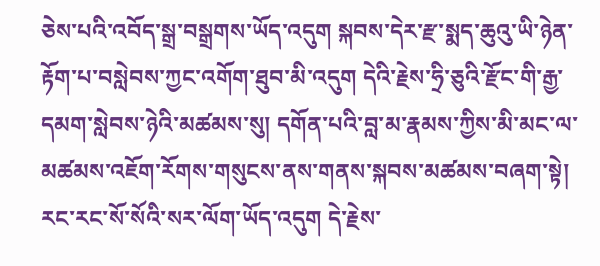ཅེས་པའི་འབོད་སྒྲ་བསྒྲགས་ཡོད་འདུག སྐབས་དེར་རྫ་སྨད་ཆུའུ་ཡི་ཉེན་རྟོག་པ་བསླེབས་ཀྱང་འགོག་ཐུབ་མི་འདུག དེའི་རྗེས་ཧྲི་ཅུའི་རྫོང་གི་རྒྱ་དམག་སླེབས་ཉེའི་མཚམས་སུ། དགོན་པའི་བླ་མ་རྣམས་ཀྱིས་མི་མང་ལ་མཚམས་འཇོག་རོགས་གསུངས་ནས་གནས་སྐབས་མཚམས་བཞག་སྟེ། རང་རང་སོ་སོའི་སར་ལོག་ཡོད་འདུག དེ་རྗེས་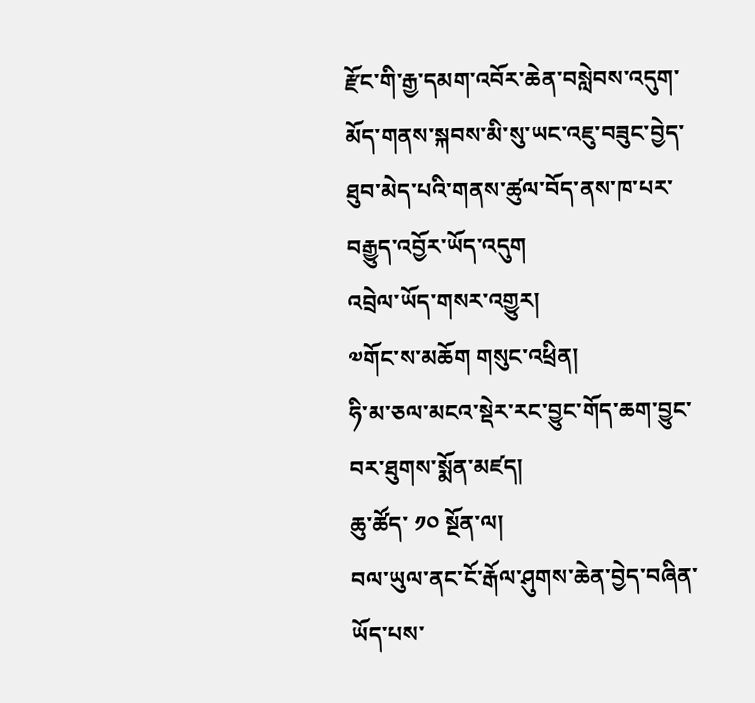རྫོང་གི་རྒྱ་དམག་འབོར་ཆེན་བསླེབས་འདུག་མོད་གནས་སྐབས་མི་སུ་ཡང་འཇུ་བཟུང་བྱེད་ཐུབ་མེད་པའི་གནས་ཚུལ་བོད་ནས་ཁ་པར་བརྒྱུད་འབྱོར་ཡོད་འདུག
འབྲེལ་ཡོད་གསར་འགྱུར།
༧གོང་ས་མཆོག གསུང་འཕྲིན།
ཧི་མ་ཅལ་མངའ་སྡེར་རང་བྱུང་གོད་ཆག་བྱུང་བར་ཐུགས་སྨོན་མཛད།
ཆུ་ཚོད་ ༡༠ སྔོན་ལ།
བལ་ཡུལ་ནང་ངོ་རྒོལ་ཤུགས་ཆེན་བྱེད་བཞིན་ཡོད་པས་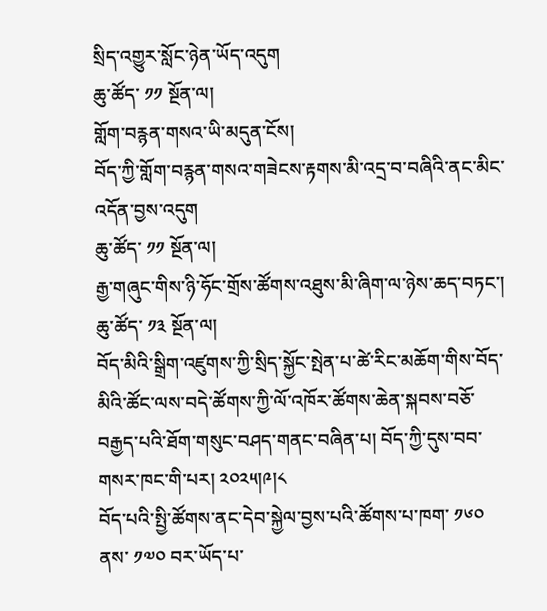སྲིད་འགྱུར་སློང་ཉེན་ཡོད་འདུག
ཆུ་ཚོད་ ༡༡ སྔོན་ལ།
གློག་བརྙན་གསའ་ཡི་མདུན་ངོས།
བོད་ཀྱི་གློག་བརྙན་གསའ་གཟེངས་རྟགས་མི་འདྲ་བ་བཞིའི་ནང་མིང་འདོན་བྱས་འདུག
ཆུ་ཚོད་ ༡༡ སྔོན་ལ།
རྒྱ་གཞུང་གིས་ཉི་ཧོང་གྲོས་ཚོགས་འཐུས་མི་ཞིག་ལ་ཉེས་ཆད་བཏང་།
ཆུ་ཚོད་ ༡༣ སྔོན་ལ།
བོད་མིའི་སྒྲིག་འཛུགས་ཀྱི་སྲིད་སྐྱོང་སྤེན་པ་ཚེ་རིང་མཆོག་གིས་བོད་མིའི་ཚོང་ལས་བདེ་ཚོགས་ཀྱི་ལོ་འཁོར་ཚོགས་ཆེན་སྐབས་བཅོ་བརྒྱད་པའི་ཐོག་གསུང་བཤད་གནང་བཞིན་པ། བོད་ཀྱི་དུས་བབ་གསར་ཁང་གི་པར། ༢༠༢༥།༩།༨
བོད་པའི་སྤྱི་ཚོགས་ནང་དེབ་སྐྱེལ་བྱས་པའི་ཚོགས་པ་ཁག་ ༡༦༠ ནས་ ༡༧༠ བར་ཡོད་པ་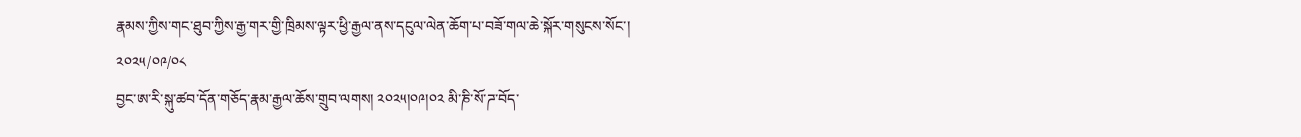རྣམས་ཀྱིས་གང་ཐུབ་ཀྱིས་རྒྱ་གར་གྱི་ཁྲིམས་ལྟར་ཕྱི་རྒྱལ་ནས་དངུལ་ལེན་ཆོག་པ་བཟོ་གལ་ཆེ་སྐོར་གསུངས་སོང་།
༢༠༢༥/༠༩/༠༨
བྱང་ཨ་རི་སྐུ་ཚབ་དོན་གཅོད་རྣམ་རྒྱལ་ཆོས་གྲུབ་ལགས། ༢༠༢༥།༠༩།༠༢ མི་ཎི་སོ་ཌ་བོད་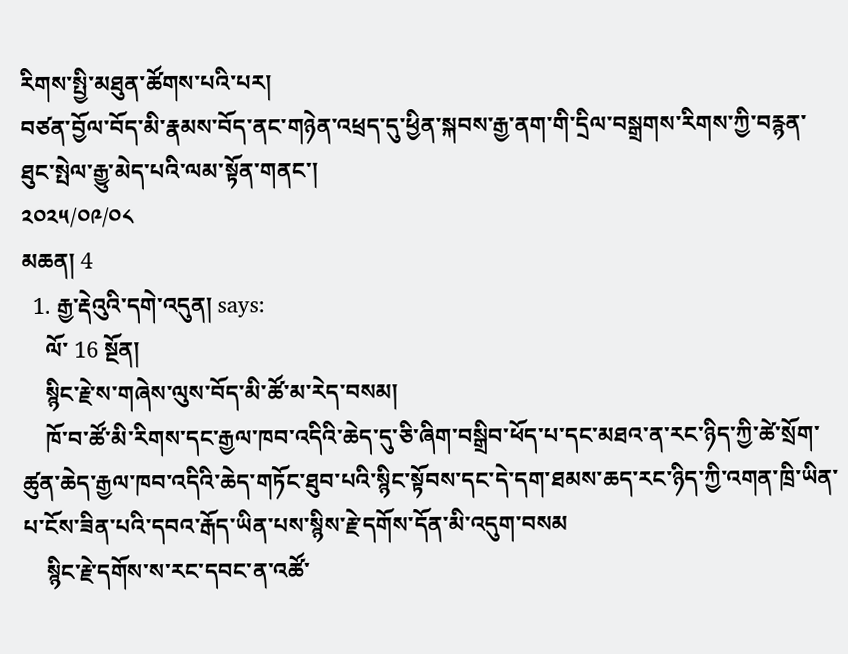རིགས་སྤྱི་མཐུན་ཚོགས་པའི་པར།
བཙན་བྱོལ་བོད་མི་རྣམས་བོད་ནང་གཉེན་འཕྲད་དུ་ཕྱིན་སྐབས་རྒྱ་ནག་གི་དྲིལ་བསྒྲགས་རིགས་ཀྱི་བརྙན་ཐུང་སྤེལ་རྒྱུ་མེད་པའི་ལམ་སྟོན་གནང་།
༢༠༢༥/༠༩/༠༨
མཆན། 4
  1. རྒྱ་རྡེའུའི་དགེ་འདུན། says:
    ལོ་ 16 སྔོན།
    སྙིང་རྗེ་ས་གཞེས་ལུས་བོད་མི་ཚོ་མ་རེད་བསམ།
    ཁོ་བ་ཚོ་མི་རིགས་དང་རྒྱལ་ཁབ་འདིའི་ཆེད་དུ་ཅི་ཞིག་བསྒྲིབ་ཕོད་པ་དང་མཐའ་ན་རང་ཉིད་ཀྱི་ཚེ་སྲོག་ཚུན་ཆེད་རྒྱལ་ཁབ་འདིའི་ཆེད་གཏོང་ཐུབ་པའི་སྙིང་སྟོབས་དང་དེ་དག་ཐམས་ཆད་རང་ཉིད་ཀྱི་འགན་ཁྲི་ཡིན་པ་ངོས་ཟིན་པའི་དབའ་རྒོད་ཡིན་པས་སྙིས་རྗེ་དགོས་དོན་མི་འདུག་བསམ
    སྙིང་རྗེ་དགོས་ས་རང་དབང་ན་འཚོ་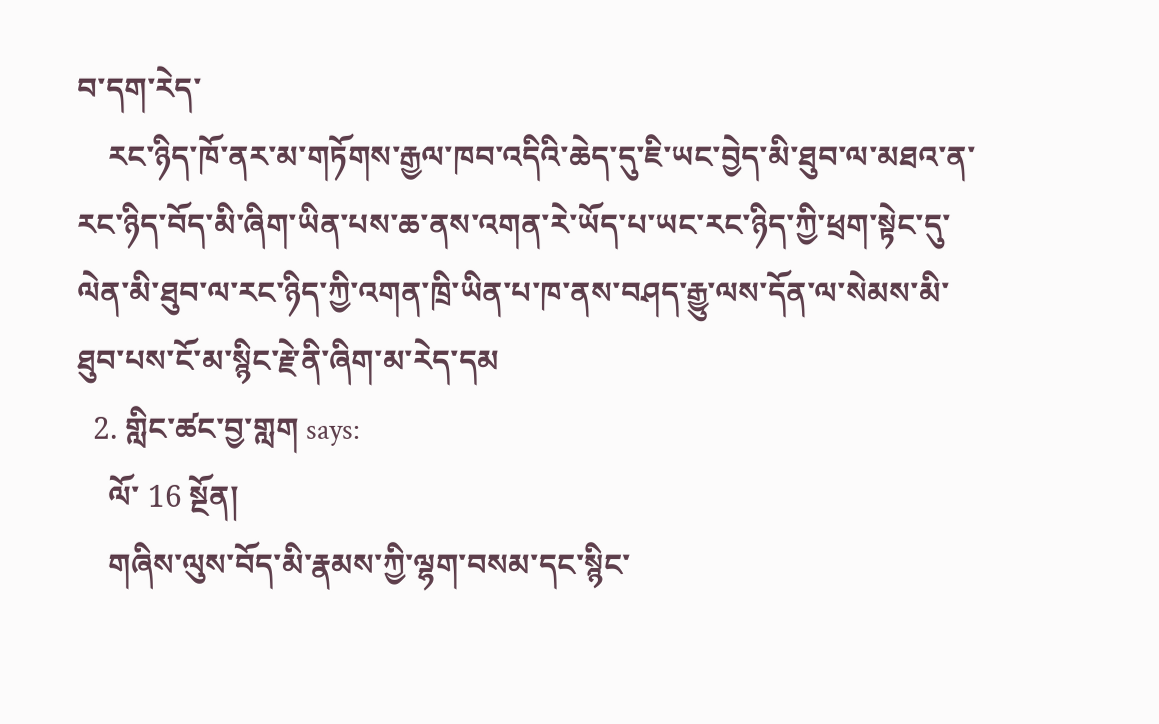བ་དག་རེད་
    རང་ཉིད་ཁོ་ནར་མ་གཏོགས་རྒྱལ་ཁབ་འདིའི་ཆེད་དུ་ཇི་ཡང་བྱེད་མི་ཐུབ་ལ་མཐའ་ན་རང་ཉིད་བོད་མི་ཞིག་ཡིན་པས་ཆ་ནས་འགན་རེ་ཡོད་པ་ཡང་རང་ཉིད་ཀྱི་ཕྲག་སྟེང་དུ་ལེན་མི་ཐུབ་ལ་རང་ཉིད་ཀྱི་འགན་ཁྲི་ཡིན་པ་ཁ་ནས་བཤད་རྒྱུ་ལས་དོན་ལ་སེམས་མི་ཐུབ་པས་ངོ་མ་སྙིང་རྗེ་ནི་ཞིག་མ་རེད་དམ
  2. གླིང་ཚང་བྱ་གླག says:
    ལོ་ 16 སྔོན།
    གཞིས་ལུས་བོད་མི་རྣམས་ཀྱི་ལྷག་བསམ་དང་སྙིང་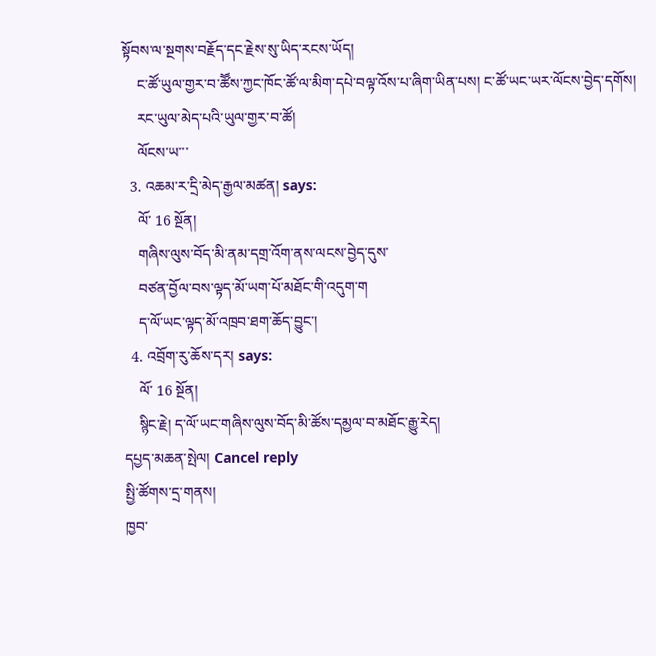སྟོབས་ལ་སྔགས་བརྗོད་དང་རྗེས་སུ་ཡིད་རངས་ཡོད།
    ང་ཚོ་ཡུལ་གྱར་བ་ཚཽས་ཀྱང་ཁོང་ཚོ་ལ་མིག་དཔེ་བལྟ་འོས་པ་ཞིག་ཡིན་པས། ང་ཚོ་ཡང་ཡར་ལོངས་བྱེད་དགོས།
    རང་ཡུལ་མེད་པའི་ཡུལ་གྱར་བ་ཚོ།
    ལོངས་ཡ་་་
  3. འཆམ་ར་དྲི་མེད་རྒྱལ་མཚན། says:
    ལོ་ 16 སྔོན།
    གཞིས་ལུས་བོད་མི་ནམ་དགྲ་འོག་ནས་ལངས་བྱེད་དུས་
    བཙན་བྱོལ་བས་ལྟད་མོ་ཡག་པོ་མཐོང་གི་འདུག་ག
    ད་ལོ་ཡང་ལྟད་མོ་འཁྲབ་ཐག་ཆོད་བྱུང་།
  4. འབྲོག་རུ་ཆོས་དར། says:
    ལོ་ 16 སྔོན།
    སྙིང་རྗེ། ད་ལོ་ཡང་གཞིས་ལུས་བོད་མི་ཚོས་དམྱལ་བ་མཐོང་རྒྱུ་རེད།
དཔྱད་མཆན་སྤེལ། Cancel reply
སྤྱི་ཚོགས་དྲ་གནས།
ཁྱབ་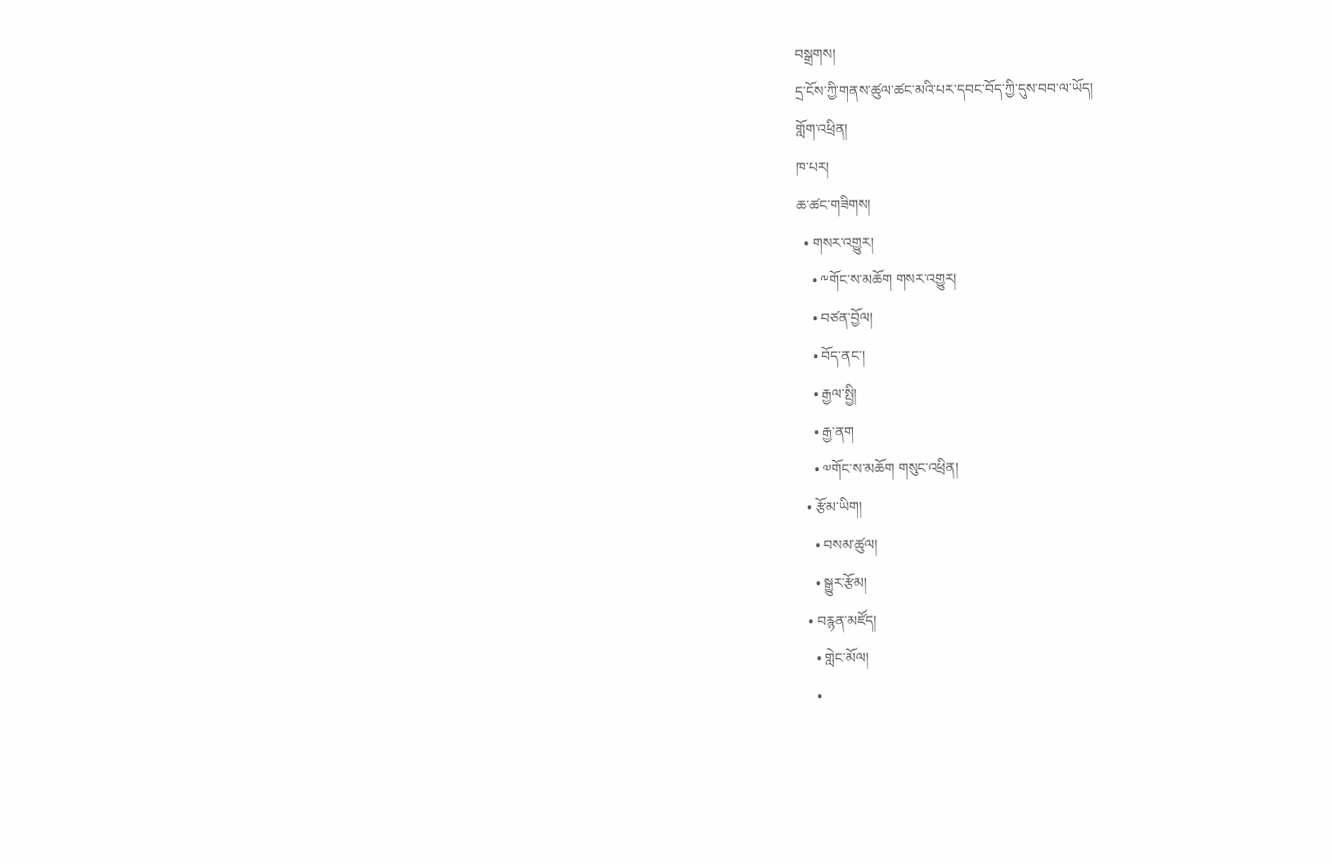བསྒྲགས།
དྲ་ངོས་ཀྱི་གནས་ཚུལ་ཚང་མའི་པར་དབང་བོད་ཀྱི་དུས་བབ་ལ་ཡོད།
གློག་འཕྲིན།
ཁ་པར།
ཆ་ཚང་གཟིགས།
  • གསར་འགྱུར།
    • ༸གོང་ས་མཆོག གསར་འགྱུར།
    • བཙན་བྱོལ།
    • བོད་ནང་།
    • རྒྱལ་སྤྱི།
    • རྒྱ་ནག
    • ༧གོང་ས་མཆོག གསུང་འཕྲིན།
  • རྩོམ་ཡིག།
    • བསམ་ཚུལ།
    • སྒྱུར་རྩོམ།
  • བརྙན་མཛོད།
    • གླེང་མོལ།
    •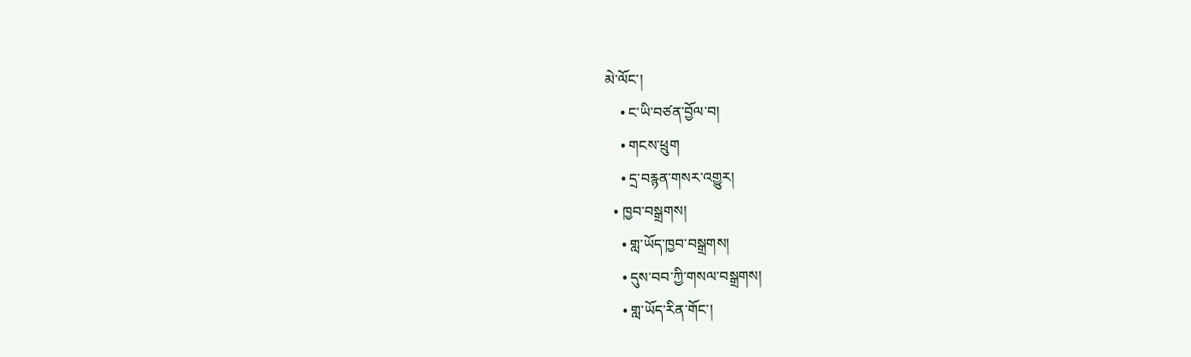མེ་ལོང་།
    • ང་ཡི་བཙན་བྱོལ་བ།
    • གངས་ཕྲུག
    • དྲ་བརྙན་གསར་འགྱུར།
  • ཁྱབ་བསྒྲགས།
    • གླ་ཡོད་ཁྱབ་བསྒྲགས།
    • དུས་བབ་ཀྱི་གསལ་བསྒྲགས།
    • གླ་ཡོད་རིན་གོང་།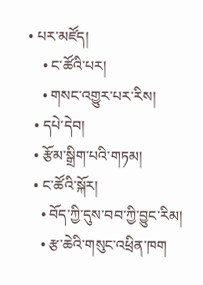• པར་མཛོད།
    • ང་ཚོའི་པར།
    • གསང་འགྱུར་པར་རིས།
  • དཔེ་དེབ།
  • རྩོམ་སྒྲིག་པའི་གཏམ།
  • ང་ཚོའི་སྐོར།
    • བོད་ཀྱི་དུས་བབ་ཀྱི་བྱུང་རིམ།
    • རྩ་ཆེའི་གསུང་འཕྲིན་ཁག